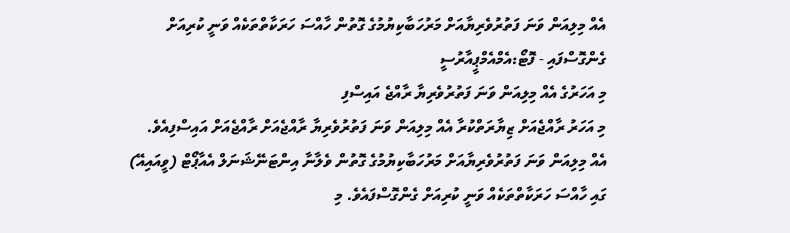އެއް މިލިއަން ވަނަ ފަތުރުވެރިޔާއަށް މަރުހަބާކިޔުމުގެ ގޮތުން ހާއްސަ ހަރަކާތްތަކެއް ވަނީ ކުރިއަށް ގެންގޮސްފައި - ފޮޓޯ:އެމްއެމްޕީއާރުސީ
މި އަހަރުގެ އެއް މިލިއަން ވަނަ ފަތުރުވެރިޔާ ރާއްޖެ އައިސްފި
މި އަހަރު ރާއްޖެއަށް ޒިޔާރަތްކުރާ އެއް މިލިއަން ވަނަ ފަތުރުވެރިޔާ ރާއްޖެއަށް ރާއްޖެއަށް އައިސްފިއެވެ.
އެއް މިލިއަން ވަނަ ފަތުރުވެރިޔާއަށް މަރުހަބާކިޔުމުގެ ގޮތުން ވެލާނާ އިންޓަނޭޝަނަލް އެއާޕޯޓް (ވީއައިއޭ) ގައި ހާއްސަ ހަރަކާތްތަކެއް ވަނީ ކުރިއަށް ގެންގޮސްފައެވެ. މި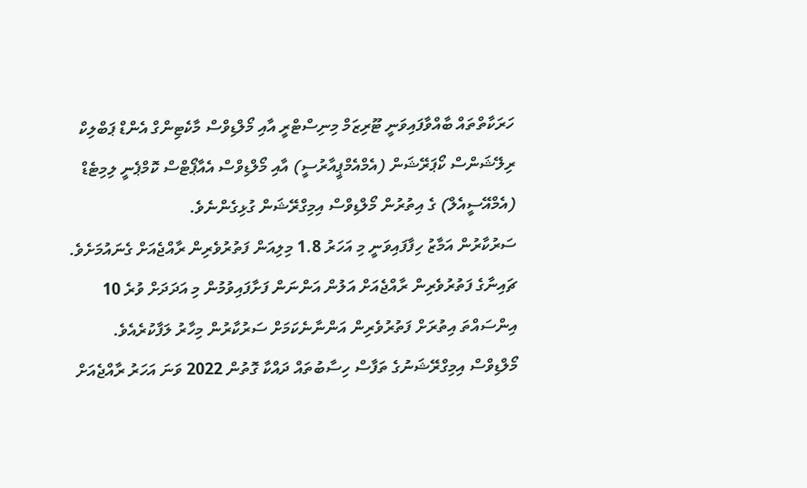ހަރަކާތްތައް ބާއްވާފައިވަނީ ޓޫރިޒަމް މިނިސްޓްރީ އާއި މޯލްޑިވްސް މާކެޓިންގް އެންޑް ޕަބްލިކް ރިލޭޝަންސް ކޯޕަރޭޝަން (އެމްއެމްޕީއާރުސީ) އާއި މޯލްޑިވްސް އެއާޕޯޓްސް ކޮމްޕެނީ ލިމިޓެޑް (އެމްއޭސީއެލް) ގެ އިތުރުން މޯލްޑިވްސް އިމިގްރޭޝަން ގުޅިގެންނެވެ.
ސަރުކާރުން އަމާޒު ހިފާފައިވަނީ މި އަހަރު 1.8 މިލިއަން ފަތުރުވެރިން ރާއްޖެއަށް ގެނައުމަށެވެ. ޗައިނާގެ ފަތުރުވެރިން ރާއްޖެއަށް އަލުން އަންނަން ފަށާފައިވުމުން މި އަދަދަށް ވުރެ 10 އިންސައްތަ އިތުރަށް ފަތުރުވެރިން އަންނާނެކަމަށް ސަރުކާރުން މިހާރު ލަފާކުރެއެވެ.
މޯލްޑިވްސް އިމިގްރޭޝަނުގެ ތަފާސް ހިސާބުތައް ދައްކާ ގޮތުން 2022 ވަނަ އަހަރު ރާއްޖެއަށް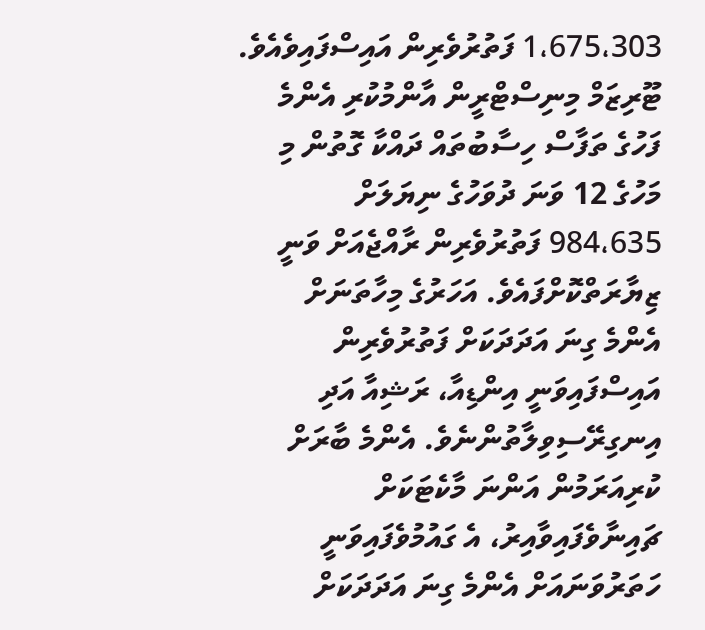1،675،303 ފަތުރުވެރިން އައިސްފައިވެއެވެ.
ޓޫރިޒަމް މިނިސްޓްރީން އާންމުކުރި އެންމެ ފަހުގެ ތަފާސް ހިސާބުތައް ދައްކާ ގޮތުން މި މަހުގެ 12 ވަނަ ދުވަހުގެ ނިޔަލަށް 984،635 ފަތުރުވެރިން ރާއްޖެއަށް ވަނީ ޒިޔާރަތްކޮށްފައެވެ. އަހަރުގެ މިހާތަނަށް  އެންމެ ގިނަ އަދަދަކަށް ފަތުރުވެރިން އައިސްފައިވަނީ އިންޑިއާ، ރަޝިއާ އަދި އިނގިރޭސިވިލާތުންނެވެ. އެންމެ ބާރަށް ކުރިއަރަމުން އަންނަ މާކެޓަކަށް ޗައިނާވެފައިވާއިރު، އެ ގައުމުވެފައިވަނީ ހަތަރުވަނައަށް އެންމެ ގިނަ އަދަދަކަށް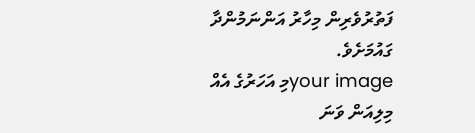ފަތުރުވެރިން މިހާރު އަންނަމުންދާ ގައުމަށެވެ.
your imageމި އަހަރުގެ އެއް މިލިއަން ވަނަ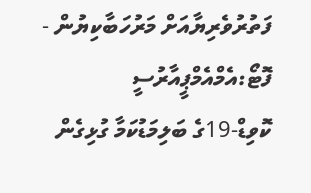ފަތުރުވެރިޔާއަށް މަރުހަބާކިޔުން - ފޮޓޯ:އެމްއެމްޕީއާރުސީ
ކޮވިޑް-19ގެ ބަލިމަޑުކަމާ ގުޅިގެން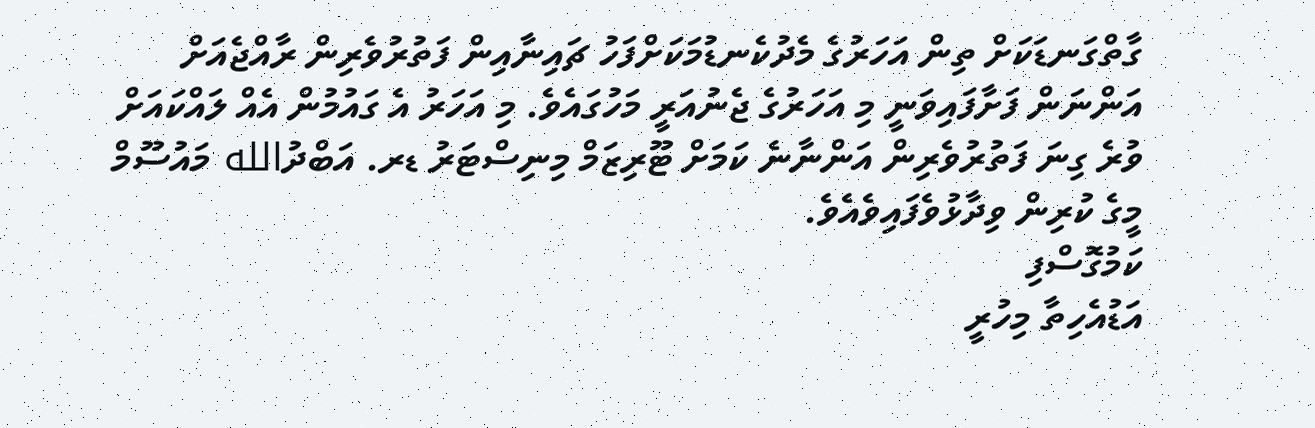ގާތްގަނޑަކަށް ތިން އަހަރުގެ މެދުކެނޑުމަކަށްފަހު ޗައިނާއިން ފަތުރުވެރިން ރާއްޖެއަށް އަންނަން ފަށާފައިވަނީ މި އަހަރުގެ ޖެނުއަރީ މަހުގައެވެ. މި އަހަރު އެ ގައުމުން އެއް ލައްކައަށް ވުރެ ގިނަ ފަތުރުވެރިން އަންނާނެ ކަމަށް ޓޫރިޒަމް މިނިސްޓަރު ޑރ. އަބްދުالله މައުސޫމް މީގެ ކުރިން ވިދާޅުވެފައިވެއެވެ.
ކަމުގޮސްފި
އަޑުއެހިތާ މިހުރީ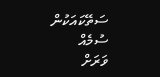ސަތޭކައަކުން ސުމެއް
ވަރަށް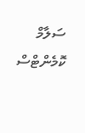ސަލާމް
ކޮމެންޓްސް